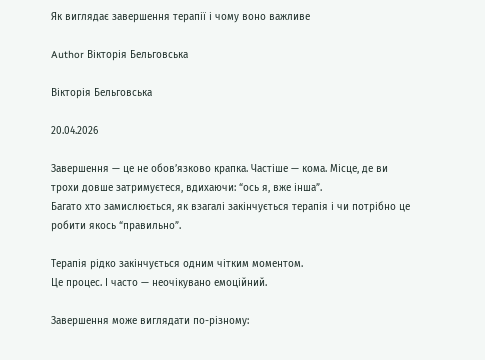Як виглядає завершення терапії і чому воно важливе

Author Вікторія Бельговська

Вікторія Бельговська

20.04.2026

Завершення — це не обов’язково крапка. Частіше — кома. Місце, де ви трохи довше затримуєтеся, вдихаючи: “ось я, вже інша”.
Багато хто замислюється, як взагалі закінчується терапія і чи потрібно це робити якось “правильно”.

Терапія рідко закінчується одним чітким моментом.
Це процес. І часто — неочікувано емоційний.

Завершення може виглядати по-різному: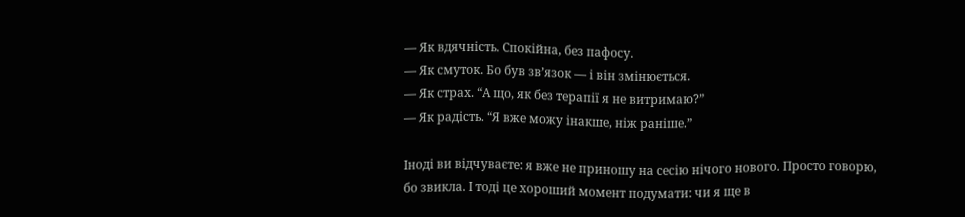— Як вдячність. Спокійна, без пафосу.
— Як смуток. Бо був зв’язок — і він змінюється.
— Як страх. “А що, як без терапії я не витримаю?”
— Як радість. “Я вже можу інакше, ніж раніше.”

Іноді ви відчуваєте: я вже не приношу на сесію нічого нового. Просто говорю, бо звикла. І тоді це хороший момент подумати: чи я ще в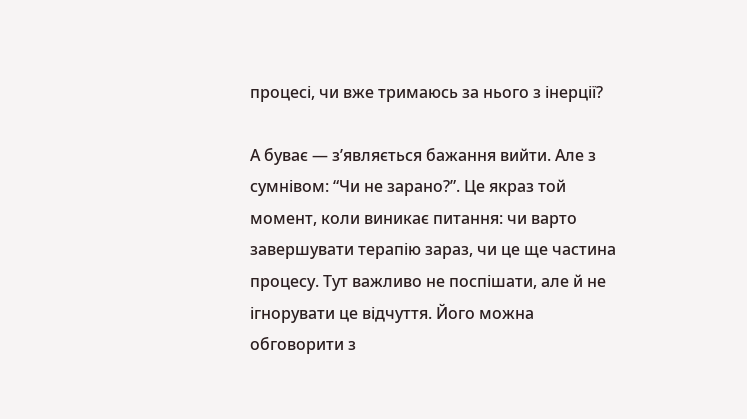процесі, чи вже тримаюсь за нього з інерції?

А буває — зʼявляється бажання вийти. Але з сумнівом: “Чи не зарано?”. Це якраз той момент, коли виникає питання: чи варто завершувати терапію зараз, чи це ще частина процесу. Тут важливо не поспішати, але й не ігнорувати це відчуття. Його можна обговорити з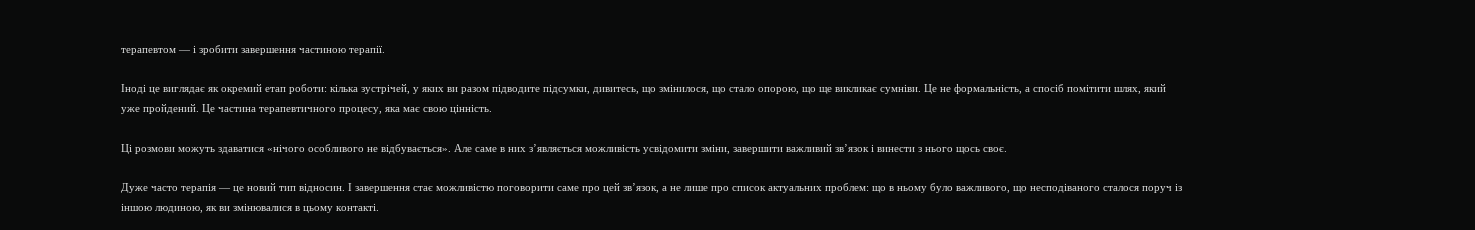терапевтом — і зробити завершення частиною терапії.

Іноді це виглядає як окремий етап роботи: кілька зустрічей, у яких ви разом підводите підсумки, дивитесь, що змінилося, що стало опорою, що ще викликає сумніви. Це не формальність, а спосіб помітити шлях, який уже пройдений. Це частина терапевтичного процесу, яка має свою цінність.

Ці розмови можуть здаватися «нічого особливого не відбувається». Але саме в них з’являється можливість усвідомити зміни, завершити важливий зв’язок і винести з нього щось своє.

Дуже часто терапія — це новий тип відносин. І завершення стає можливістю поговорити саме про цей зв’язок, а не лише про список актуальних проблем: що в ньому було важливого, що несподіваного сталося поруч із іншою людиною, як ви змінювалися в цьому контакті.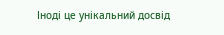Іноді це унікальний досвід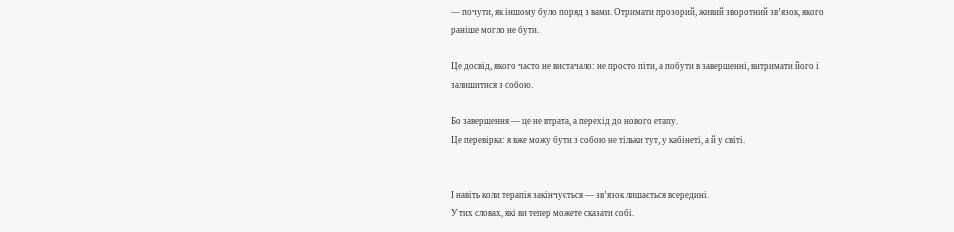— почути, як іншому було поряд з вами. Отримати прозорий, живий зворотний зв’язок, якого раніше могло не бути.

Це досвід, якого часто не вистачало: не просто піти, а побути в завершенні, витримати його і залишитися з собою.

Бо завершення — це не втрата, а перехід до нового етапу.
Це перевірка: я вже можу бути з собою не тільки тут, у кабінеті, а й у світі.


І навіть коли терапія закінчується — зв’язок лишається всередині.
У тих словах, які ви тепер можете сказати собі.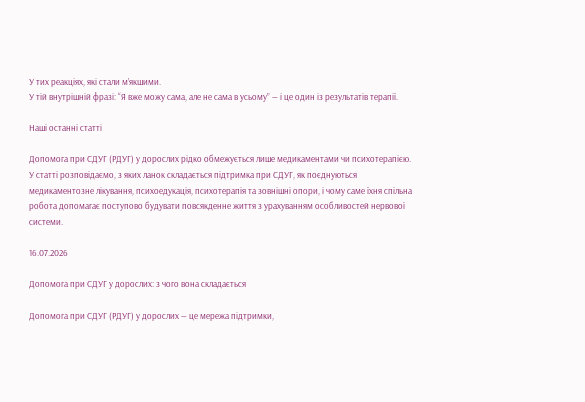У тих реакціях, які стали м’якшими.
У тій внутрішній фразі: “Я вже можу сама, але не сама в усьому” — і це один із результатів терапії.

Наші останні статті

Допомога при СДУГ (РДУГ) у дорослих рідко обмежується лише медикаментами чи психотерапією. У статті розповідаємо, з яких ланок складається підтримка при СДУГ, як поєднуються медикаментозне лікування, психоедукація, психотерапія та зовнішні опори, і чому саме їхня спільна робота допомагає поступово будувати повсякденне життя з урахуванням особливостей нервової системи.

16.07.2026

Допомога при СДУГ у дорослих: з чого вона складається

Допомога при СДУГ (РДУГ) у дорослих — це мережа підтримки,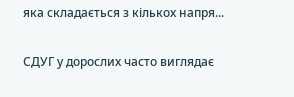яка складається з кількох напря...

СДУГ у дорослих часто виглядає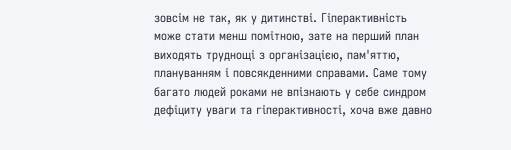зовсім не так, як у дитинстві. Гіперактивність може стати менш помітною, зате на перший план виходять труднощі з організацією, пам'яттю, плануванням і повсякденними справами. Саме тому багато людей роками не впізнають у себе синдром дефіциту уваги та гіперактивності, хоча вже давно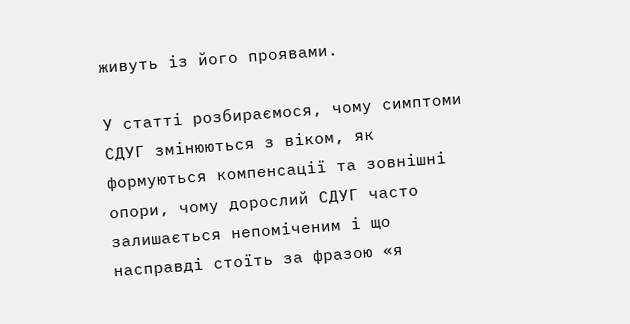живуть із його проявами.

У статті розбираємося, чому симптоми СДУГ змінюються з віком, як формуються компенсації та зовнішні опори, чому дорослий СДУГ часто залишається непоміченим і що насправді стоїть за фразою «я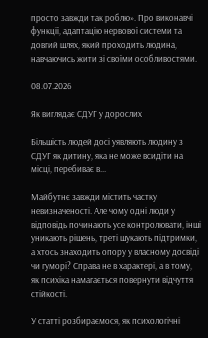просто завжди так роблю». Про виконавчі функції, адаптацію нервової системи та довгий шлях, який проходить людина, навчаючись жити зі своїми особливостями.

08.07.2026

Як виглядає СДУГ у дорослих

Більшість людей досі уявляють людину з СДУГ як дитину, яка не може всидіти на місці, перебиває в...

Майбутнє завжди містить частку невизначеності. Але чому одні люди у відповідь починають усе контролювати, інші уникають рішень, треті шукають підтримки, а хтось знаходить опору у власному досвіді чи гуморі? Справа не в характері, а в тому, як психіка намагається повернути відчуття стійкості.

У статті розбираємося, як психологічні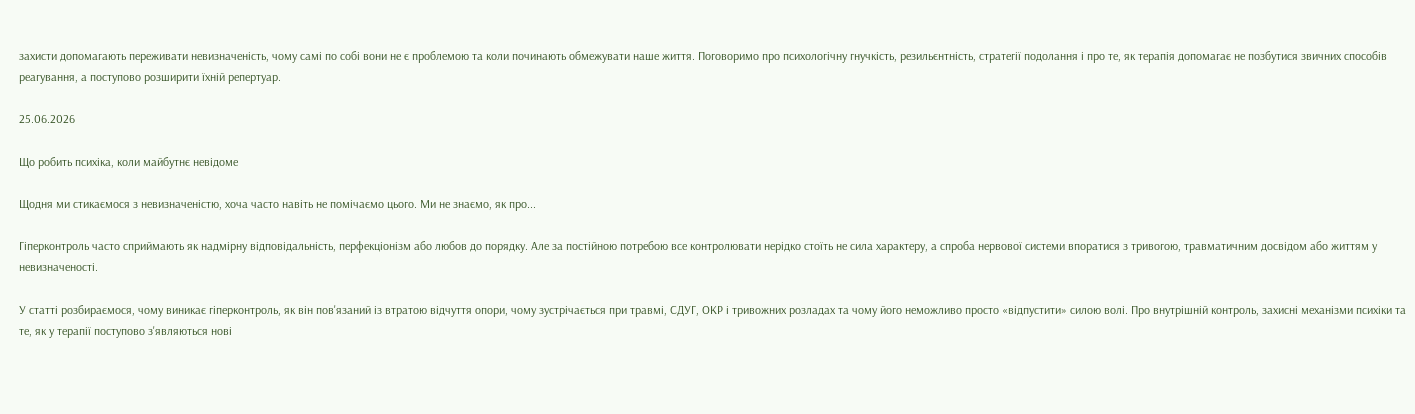захисти допомагають переживати невизначеність, чому самі по собі вони не є проблемою та коли починають обмежувати наше життя. Поговоримо про психологічну гнучкість, резильєнтність, стратегії подолання і про те, як терапія допомагає не позбутися звичних способів реагування, а поступово розширити їхній репертуар.

25.06.2026

Що робить психіка, коли майбутнє невідоме

Щодня ми стикаємося з невизначеністю, хоча часто навіть не помічаємо цього. Ми не знаємо, як про...

Гіперконтроль часто сприймають як надмірну відповідальність, перфекціонізм або любов до порядку. Але за постійною потребою все контролювати нерідко стоїть не сила характеру, а спроба нервової системи впоратися з тривогою, травматичним досвідом або життям у невизначеності.

У статті розбираємося, чому виникає гіперконтроль, як він пов'язаний із втратою відчуття опори, чому зустрічається при травмі, СДУГ, ОКР і тривожних розладах та чому його неможливо просто «відпустити» силою волі. Про внутрішній контроль, захисні механізми психіки та те, як у терапії поступово з'являються нові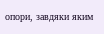опори, завдяки яким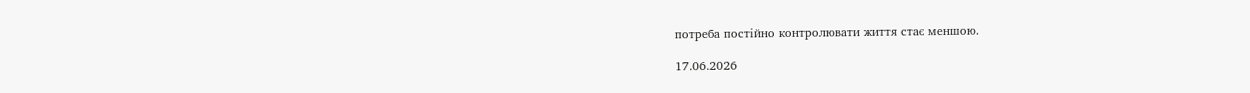потреба постійно контролювати життя стає меншою.

17.06.2026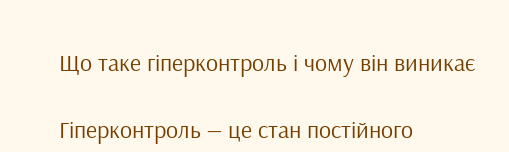Що таке гіперконтроль і чому він виникає

Гіперконтроль — це стан постійного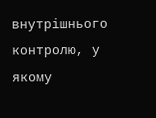внутрішнього контролю, у якому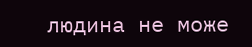людина не може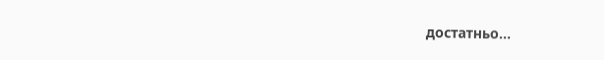достатньо...